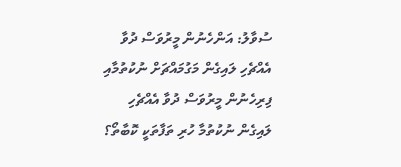ސުވާލު: އަންހެނުން މީރުވަސް ދުވާ އެއްޗެހި ލައިގެން މަގުމައްޗަށް ނުކުތުމާއި ފިރިހެނުން މީރުވަސް ދުވާ އެއްޗެހި ލައިގެން ނުކުތުމާ ހުރި ތަފާތަކީ ކޮބާތޯ؟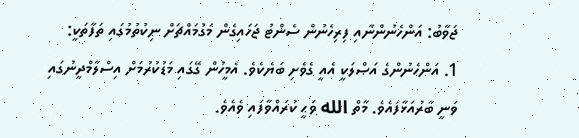ޖަވާބު: އަންހެނުންނާއި ފިރިހެނުން ސެންޓު ޖަހައިގެން މަގުމައްޗަށް ނިކުތުމުގައި ތަފާތަކީ:
1. އަންހެނުންގެ އަޞްލަކީ އެއީ ގެވެށި ބަޔެކެވެ. އެމީހުން ގޭގައި މަޑުކުރުމަށް އިސްލާމްދީނުގައި ވަނީ ބާރުއަޅާފައެވެ. މާތް الله ވަޙީ ކުރައްވާފައި ވެއެވެ.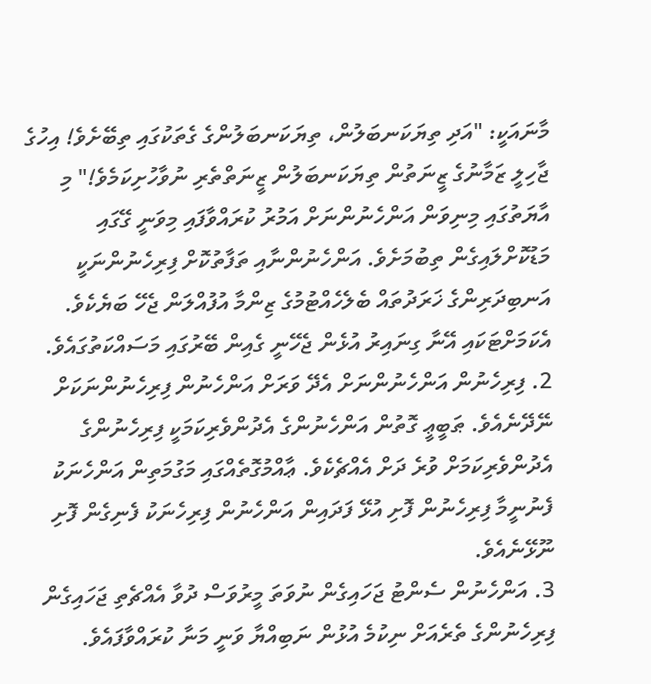މާނައަކީ: "އަދި ތިޔަކަނބަލުން، ތިޔަކަނބަލުންގެ ގެތަކުގައި ތިބޭށެވެ! އިހުގެ ޖާހިލީ ޒަމާނުގެ ޒީނަތުން ތިޔަކަނބަލުން ޒީނަތްތެރި ނުވާހުށިކަމެވެ!" މި އާޔަތުގައި މިނިވަން އަންހެނުންނަށް އަމުރު ކުރައްވާފައި މިވަނީ ގޭގައި މަޑުކޮށްލައިގެން ތިބުމަށެވެ. އަންހެނުންނާއި ތަފާތުކޮށް ފިރިހެނުންނަކީ އަނބިދަރިންގެ ޚަރަދުތައް ބެލެހެއްޓުމުގެ ޒިންމާ އުފުއްލަން ޖެހޭ ބަޔެކެވެ. އެކަމަށްޓަކައި އޭނާ ގިނައިރު އުޅެން ޖެހޭނީ ގެއިން ބޭރުގައި މަސައްކަތުގައެވެ.
2. ފިރިހެނުން އަންހެނުންނަށް އެދޭ ވަރަށް އަންހެނުން ފިރިހެނުންނަކަށް ނޭދޭނެއެވެ. ޠަބީޢީ ގޮތުން އަންހެނުންގެ އެދުންވެރިކަމަކީ ފިރިހެނުންގެ އެދުންވެރިކަމަށް ވުރެ ދަށް އެއްޗެކެވެ. ޢާއްމުގޮތެއްގައި މަގުމަތިން އަންހެނަކު ފެނުނީމާ ފިރިހެނުން ފޮށި އުޅޭ ފަދައިން އަންހެނުން ފިރިހެނަކު ފެނިގެން ފޮށި ނޫޅޭނެއެވެ.
3. އަންހެނުން ސެންޓު ޖަހައިގެން ނުވަތަ މީރުވަސް ދުވާ އެއްޗެތި ޖަހައިގެން ފިރިހެނުންގެ ތެރެއަށް ނިކުމެ އުޅުން ނަބިއްޔާ ވަނީ މަނާ ކުރައްވާފައެވެ.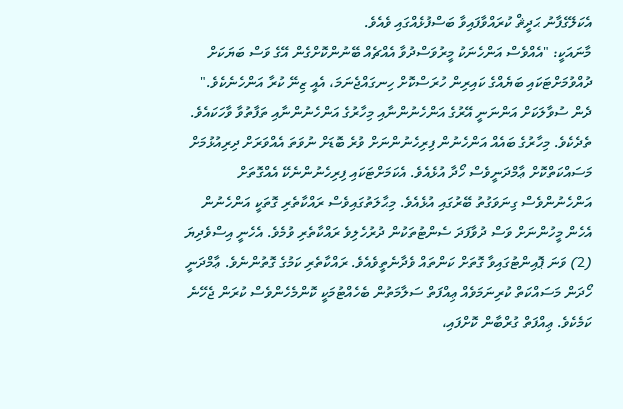އެކަލޭގެފާނު ޙަދީޘް ކުރައްވާފައިވާ ބަސްފުޅެއްގައި ވެއެވެ.
މާނައަކީ: "އެއްވެސް އަންހެނަކު މީރުވަސްދުވާ އެއްޗެއް ބޭނުންކޮށްގެން އޭގެ ވަސް ބަޔަކަށް ދުއްވުމަށްޓަކައި ބަޔެއްގެ ކައިރިން ހުރަސްކޮށް ހިނގައްޖެނަމަ، އެއީ ޒިނޭ ކުރާ އަންހެނެކެވެ."
ދެން ސުވާލަކަށް އަންނަނީ އޭރުގެ އަންހެނުންނާއި މިހާރުގެ އަންހެނުންނާއި ތަފާތުވާ ވާހަކައެވެ. ތެދެކެވެ. މިހާރުގެ ބައެއް އަންހެނުން ފިރިހެނުންނަށް ވުރެ ބޮޑަށް ނުވަތަ އެއްވަރަށް ދިރިއުޅުމަށް މަސައްކަތްކޮށް ޢާމްދަނީވެސް ހޯދާ އުޅެއެވެ. އެކަމަށްޓަކައި ފިރިހެނުންނެކޭ އެއްގޮތަށް އަންހެނުންވެސް ގިނަވަގުތު ބޭރުގައި އުޅެއެވެ. މިޙާލަތުގައިވެސް ރައްކާތެރި ގޮތަކީ އަންހެނުން އެހެން މީހުންނަށް ވަސް ދުވާފަދަ ސެންޓުތަކުން ދުރުހެލިވެ ރައްކާތެރި ވުމެވެ. އެހެނީ އިސްވެދިޔަ (2) ވަނަ ޕޮއިންޓުގައިވާ ގޮތަށް ކަންތައް ވެދާނެތީވެއެވެ. ރައްކާތެރި ކަމުގެ ގޮތުންނެވެ. ޢާމްދަނީ ހޯދަން މަސައްކަތް ކުރިނަމަވެއް ޢިއްފަތް ސަލާމަތުން ބެހެއްޓުމަކީ ކޮންމެހެންވެސް ކުރަން ޖެހޭނެ ކަމެކެވެ. ޢިއްފަތް ގުރްބާން ކޮށްފައި،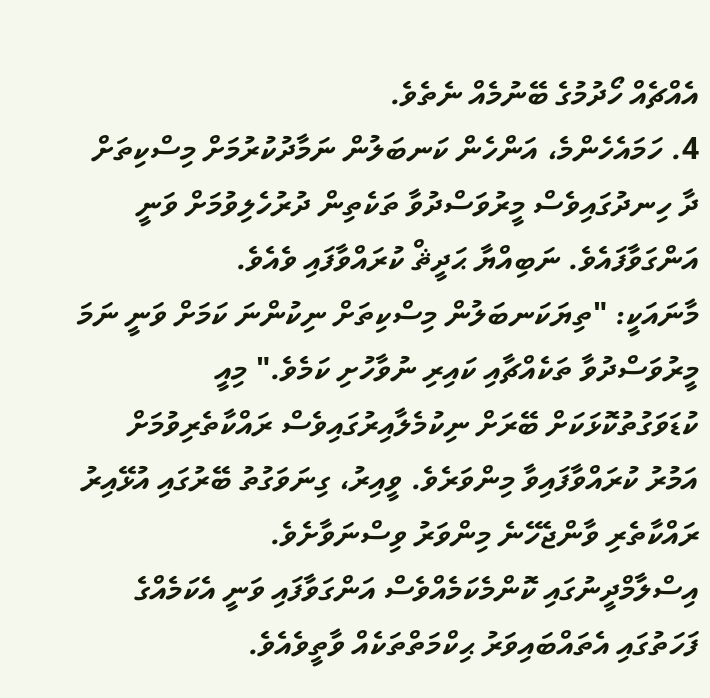އެއްޗެއް ހޯދުމުގެ ބޭނުމެއް ނެތެވެ.
4. ހަމައެހެންމެ، އަންހެން ކަނބަލުން ނަމާދުކުރުމަށް މިސްކިތަށް ދާ ހިނދުގައިވެސް މީރުވަސްދުވާ ތަކެތިން ދުރުހެލިވުމަށް ވަނީ އަންގަވާފައެވެ. ނަބިއްޔާ ޙަދީޘް ކުރައްވާފައި ވެއެވެ.
މާނައަކީ: "ތިޔަކަނބަލުން މިސްކިތަށް ނިކުންނަ ކަމަށް ވަނީ ނަމަ މީރުވަސްދުވާ ތަކެއްޗާއި ކައިރި ނުވާހުށި ކަމެވެ." މިއީ ކުޑަވަގުތުކޮޅަކަށް ބޭރަށް ނިކުމެލާއިރުގައިވެސް ރައްކާތެރިވުމަށް އަމުރު ކުރައްވާފައިވާ މިންވަރެވެ. ވީއިރު، ގިނަވަގުތު ބޭރުގައި އުޅޭއިރު ރައްކާތެރި ވާންޖެހޭނެ މިންވަރު ވިސްނަވާށެވެ.
އިސްލާމްދީނުގައި ކޮންމެކަމެއްވެސް އަންގަވާފައި ވަނީ އެކަމެއްގެ ފަހަތުގައި އެތައްބައިވަރު ޙިކްމަތްތަކެއް ވާތީވެއެވެ.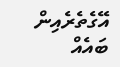އޭގެތެރެއިން ބައެއް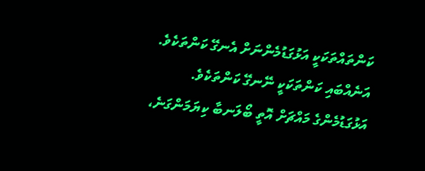ކަންތައްތަކަކީ އަޅުގަޑުމެންނަށް އެނގޭ ކަންތަކެވެ. އަނެއްބައި ކަންތަކަކީ ނޭނގޭ ކަންތަކެވެ. އަޅުގަޑުމެންގެ މައްޗަށް އޮތީ ބޯލަނބާ ކިޔަމަންގަނެ،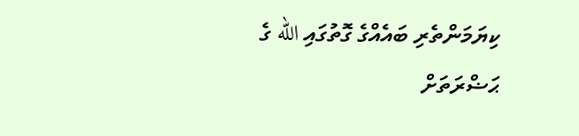ކިޔަމަންތެރި ބައެއްގެ ގޮތުގައި الله ގެ ޙަޟްރަތަށް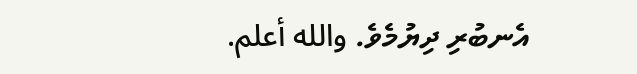އެނބުރި ދިޔުމެވެ. والله أعلم.